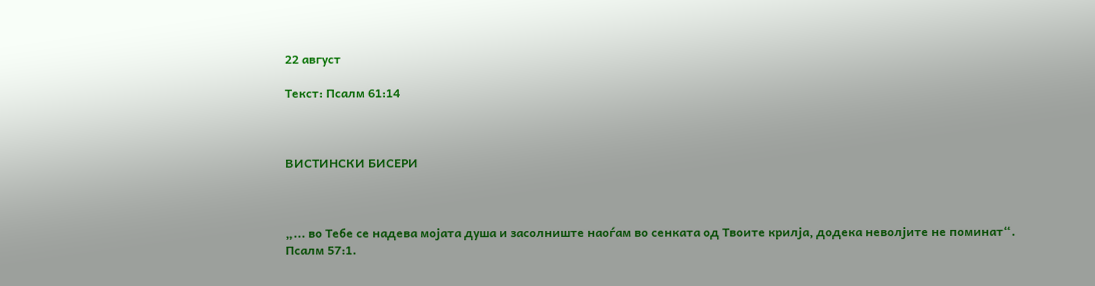22 август

Текст: Псалм 61:14



ВИСТИНСКИ БИСЕРИ



„... во Тебе се надева мојата душа и засолниште наоѓам во сенката од Твоите крилја, додека неволјите не поминат“. Псалм 57:1.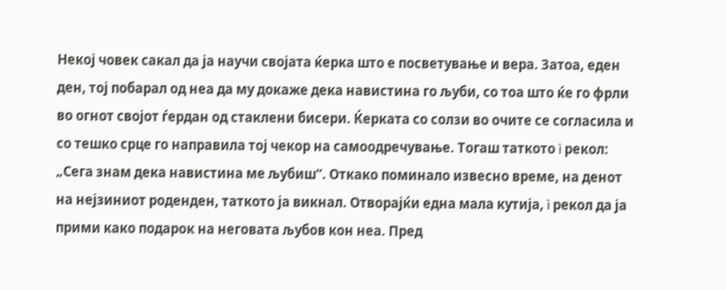Некој човек сакал да ја научи својата ќерка што е посветување и вера. Затоа, еден ден, тој побарал од неа да му докаже дека навистина го љуби, со тоа што ќе го фрли во огнот својот ѓердан од стаклени бисери. Ќерката со солзи во очите се согласила и со тешко срце го направила тој чекор на самоодречување. Тогаш таткото ì рекол: „Сега знам дека навистина ме љубиш“. Откако поминало извесно време, на денот на нејзиниот роденден, таткото ја викнал. Отворајќи една мала кутија, ì рекол да ја прими како подарок на неговата љубов кон неа. Пред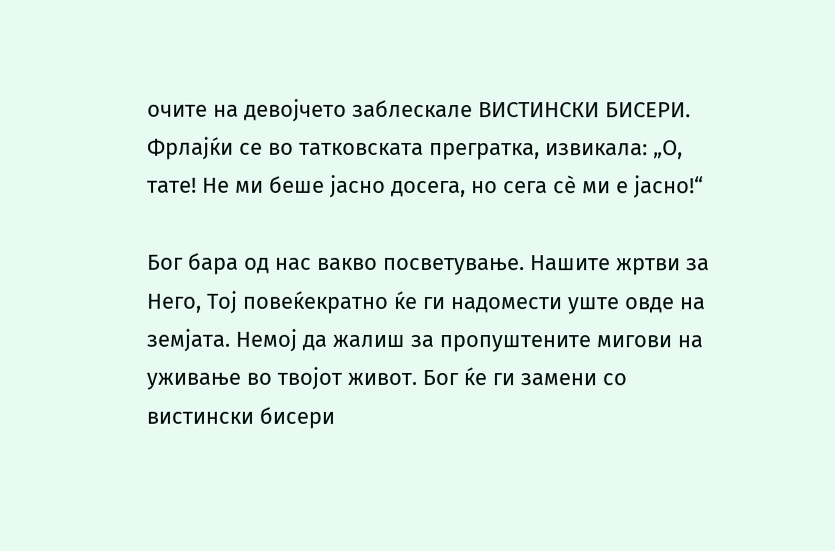очите на девојчето заблескале ВИСТИНСКИ БИСЕРИ. Фрлајќи се во татковската прегратка, извикала: „О, тате! Не ми беше јасно досега, но сега сè ми е јасно!“

Бог бара од нас вакво посветување. Нашите жртви за Него, Тој повеќекратно ќе ги надомести уште овде на земјата. Немој да жалиш за пропуштените мигови на уживање во твојот живот. Бог ќе ги замени со вистински бисери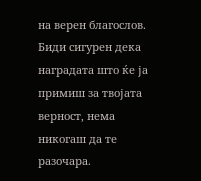на верен благослов. Биди сигурен дека наградата што ќе ја примиш за твојата верност, нема никогаш да те разочара.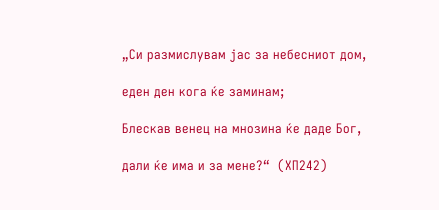„Си размислувам јас за небесниот дом,

еден ден кога ќе заминам;

Блескав венец на мнозина ќе даде Бог,

дали ќе има и за мене?“  (ХП242)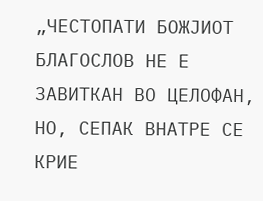„ЧЕСТОПАТИ БОЖЈИОТ БЛАГОСЛОВ НЕ Е ЗАВИТКАН ВО ЦЕЛОФАН, НО, СЕПАК ВНАТРЕ СЕ КРИЕ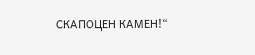СКАПОЦЕН КАМЕН!“